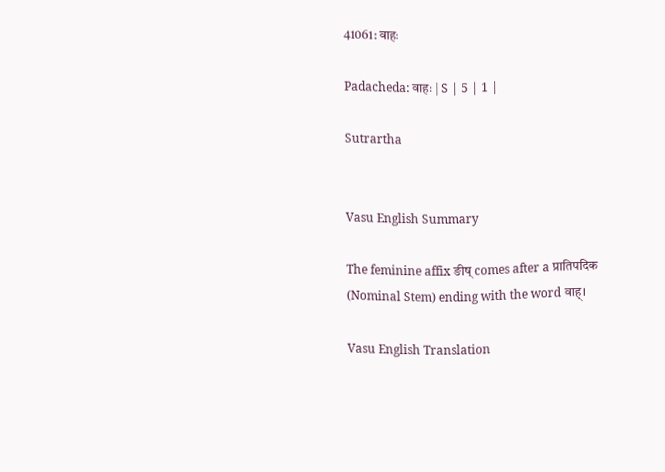41061: वाहः

Padacheda: वाहः | S | 5 | 1 |

Sutrartha


Vasu English Summary

The feminine affix ङीष् comes after a प्रातिपदिक (Nominal Stem) ending with the word वाह्।

Vasu English Translation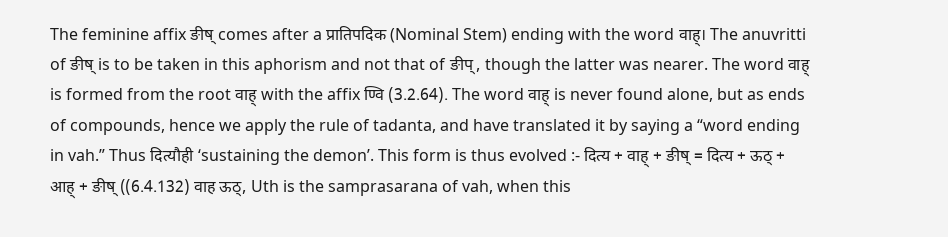The feminine affix ङीष् comes after a प्रातिपदिक (Nominal Stem) ending with the word वाह्। The anuvritti of ङीष् is to be taken in this aphorism and not that of ङीप्, though the latter was nearer. The word वाह् is formed from the root वाह् with the affix ण्वि (3.2.64). The word वाह् is never found alone, but as ends of compounds, hence we apply the rule of tadanta, and have translated it by saying a “word ending in vah.” Thus दित्यौही ‘sustaining the demon’. This form is thus evolved :- दित्य + वाह् + ङीष् = दित्य + ऊठ् + आह् + ङीष् ((6.4.132) वाह ऊठ्, Uth is the samprasarana of vah, when this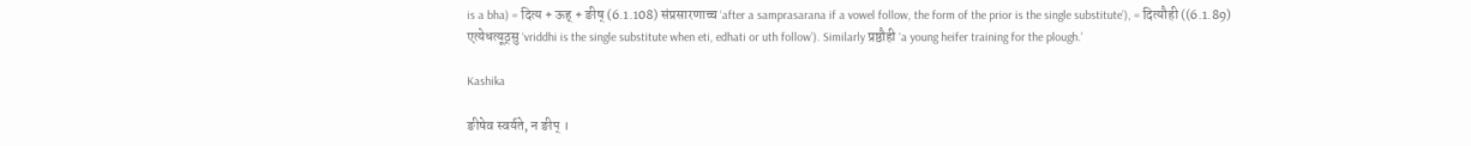is a bha) = दित्य + ऊह् + ङीष् (6.1.108) संप्रसारणाच्च ‘after a samprasarana if a vowel follow, the form of the prior is the single substitute’), = दित्यौही ((6.1.89) एत्येधत्यूठ्सु ‘vriddhi is the single substitute when eti, edhati or uth follow’). Similarly प्रष्ठौही ‘a young heifer training for the plough.’

Kashika

ङीषेव स्वर्यते, न ङीप् ।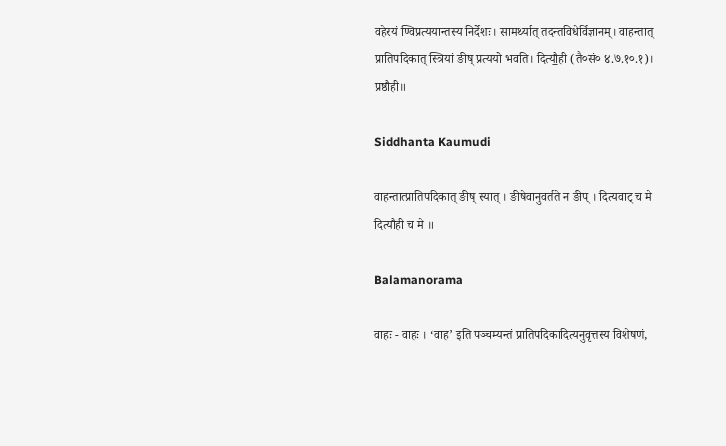वहेरयं ण्विप्रत्ययान्तस्य निर्देशः। सामर्थ्यात् तदन्तविधेर्विज्ञानम्। वाहन्तात् प्रातिपदिकात् स्त्रियां ङीष् प्रत्ययो भवति। दित्यौ॒ही (तै०सं० ४.७.१०.१)। प्रष्ठौही॥

Siddhanta Kaumudi

वाहन्तात्प्रातिपदिकात् ङीष् स्यात् । ङीषेवानुवर्तते न ङीप् । दित्यवाट् च मे दित्यौही च मे ॥

Balamanorama

वाहः - वाहः । ‘वाह’ इति पञ्चम्यन्तं प्रातिपदिकादित्यनुवृत्तस्य विशेषणं,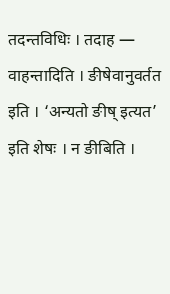तदन्तविधिः । तदाह — वाहन्तादिति । ङीषेवानुवर्तत इति । ‘अन्यतो ङीष् इत्यत’ इति शेषः । न ङीबिति ।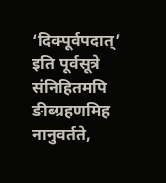‘दिक्पूर्वपदात्’ इति पूर्वसूत्रे संनिहितमपि ङीब्ग्रहणमिह नानुवर्तते,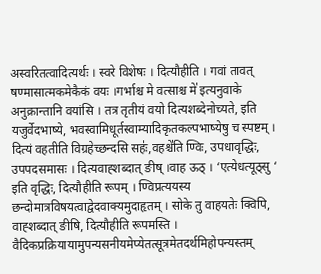अस्वरितत्वादित्यर्थः । स्वरे विशेषः । दित्यौहीति । गवां तावत् षण्मासात्मकमेकैकं वयः ।गर्भाश्च मे वत्साश्च मे॑ इत्यनुवाके अनुक्रान्तानि वयांसि । तत्र तृतीयं वयो दित्यशब्देनोच्यते, इति यजुर्वेदभाष्ये, भवस्वामिधूर्तस्वाम्यादिकृतकल्पभाष्येषु च स्पष्टम् । दित्यं वहतीति विग्रहेच्छन्दसि सहः॑,वहश्चे॑ति ण्विः, उपधावृद्धिः, उपपदसमासः । दित्यवाह्शब्दात् ङीष् ।वाह ऊठ् । ‘एत्येधत्यूठ्सु ‘ इति वृद्धिः, दित्यौहीति रूपम् । ण्विप्रत्ययस्य छन्दोमात्रविषयत्वाद्वेदवाक्यमुदाहृतम् । सोके तु वाहयतेः क्विपि, वाह्शब्दात् ङीषि, दित्यौहीति रूपमस्ति । वैदिकप्रक्रियायामुपन्यसनीयमेप्येतत्सूत्रमेतदर्थमिहोपन्यस्तम्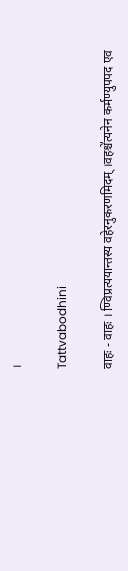।

Tattvabodhini

वाहः - वाहः । ण्विप्रत्ययान्तस्य वहेरनुकरणमिदम् ।वहश्चे॑त्यनेन कर्मण्युपपद एव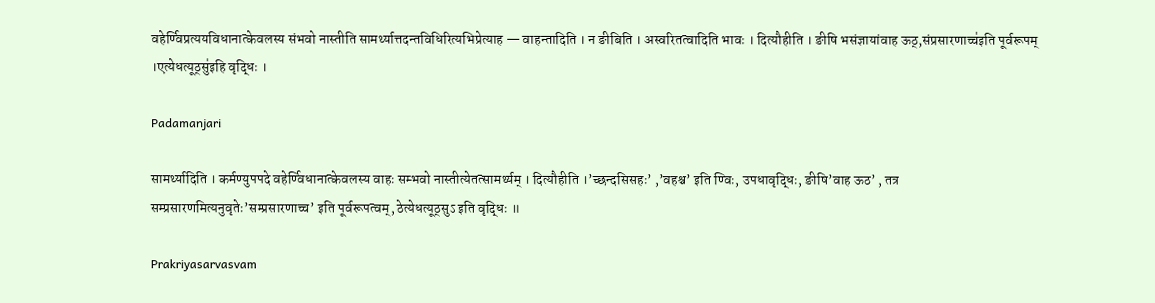वहेर्ण्विप्रत्ययविधानात्केवलस्य संभवो नास्तीति सामर्थ्यात्तदन्तविधिरित्यभिप्रेत्याह — वाहन्तादिति । न ङीबिति । अस्वरितत्वादिति भावः । दित्यौहीति । ङीषि भसंज्ञायांवाह ऊठ्,संप्रसारणाच्च॑इति पूर्वरूपम् ।एत्येधत्यूठ्सु॑इहि वृद्धिः ।

Padamanjari

सामर्थ्यादिति । कर्मण्युपपदे वहेर्ण्विधानात्केवलस्य वाहः सम्भवो नास्तीत्येतत्सामर्थ्यम् । दित्यौहीति ।’च्छन्दसिसहः’ ,’वहश्च’ इति ण्विः, उपधावृद्धिः, ङीषि’वाह ऊठ’ , तत्र सम्प्रसारणमित्यनुवृतेः’सम्प्रसारणाच्च’ इति पूर्वरूपत्वम्, ठेत्येधत्यूठ्सुऽ इति वृद्धिः ॥

Prakriyasarvasvam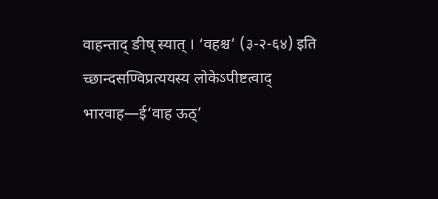वाहन्ताद् ङीष् स्यात् । ‘वहश्च’ (३-२-६४) इति च्छान्दसण्विप्रत्ययस्य लोकेऽपीष्टत्वाद् भारवाह—ई’वाह ऊठ्’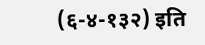(६-४-१३२) इति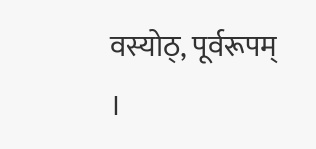वस्योठ्, पूर्वरूपम् ।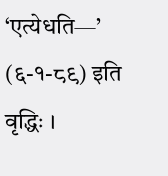‘एत्येधति—’ (६-१-८९) इति वृद्धिः ।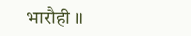भारौही ॥